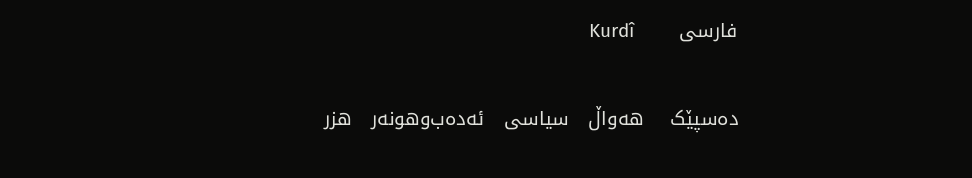فارسی       Kurdî

ده‌سپێک    هه‌واڵ   سیاسی   ئه‌ده‌ب‌وهونه‌ر   هزر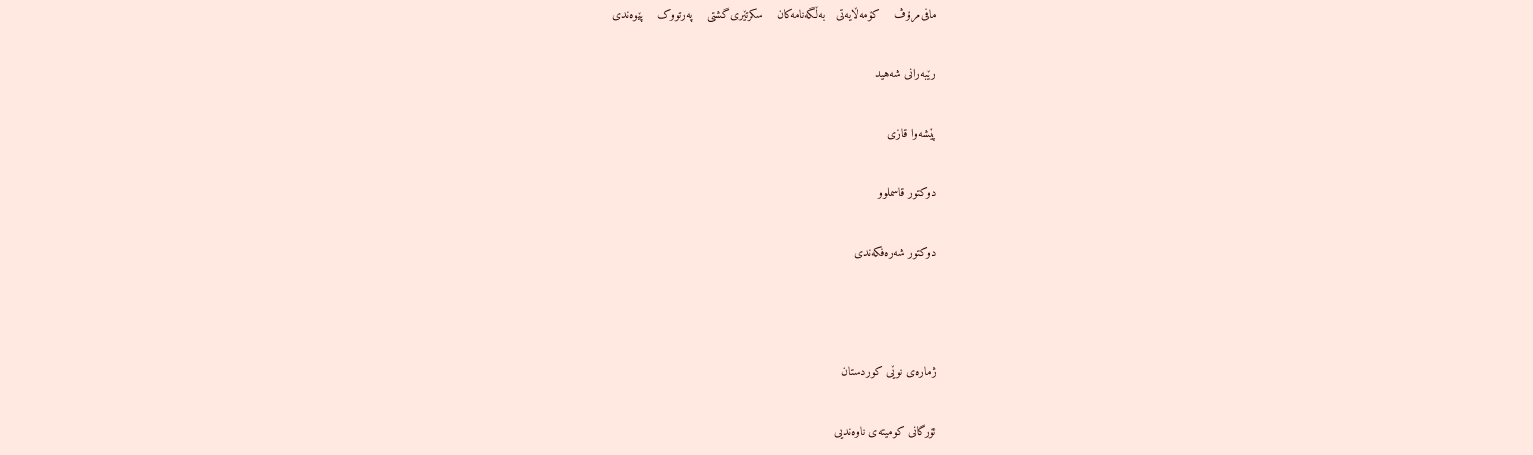مافی‌مرۆڤ    کۆمه‌ڵایه‌تی   به‌ڵگه‌نامه‌کان    سکرتێری‌گشتی    په‌رتووک    پێوه‌ندی

رێبه‌رانی شه‌هید

پێشه‌وا قازی‌

دوكتور قاسملوو

دوكتور شه‌ره‌فکه‌ندی



ژماره‌ی نوێی كوردستان

ئۆرگانی كومیته‌ی ناوه‌ندیی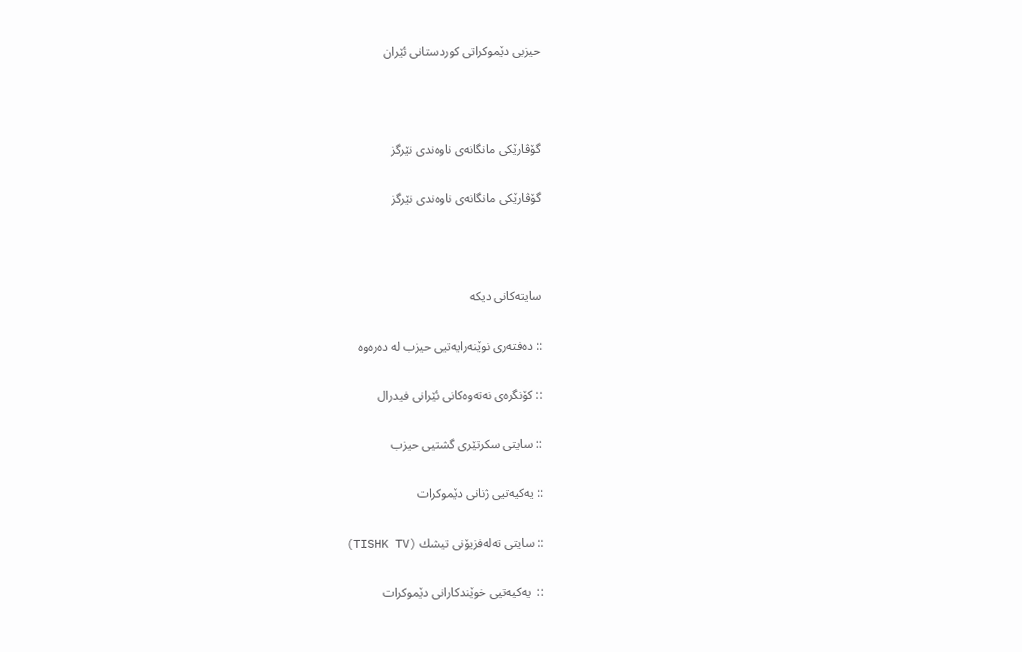حیزبی دێموكراتی كوردستانی ئێران



گۆڤارێكی‌ مانگانه‌ی ناوه‌ندی نێرگز

گۆڤارێكی‌ مانگانه‌ی ناوه‌ندی نێرگز



سایته‌کانی دیکه

:: ده‌فته‌ری نوێنه‌رایه‌تیی حیزب له ده‌ره‌وه

:: كۆنگره‌ی‌ نه‌ته‌وه‌كانی‌ ئێرانی‌ فیدرال

:: سایتی سکرتێری گشتیی حیزب

:: یه‌كیه‌تیی‌ ژنانی‌ دێموكرات

:: سایتی ته‌له‌فزیۆنی‌ تیشك (TISHK TV)

::  یه‌كیه‌تیی‌ خوێندكارانی‌ دێموكرات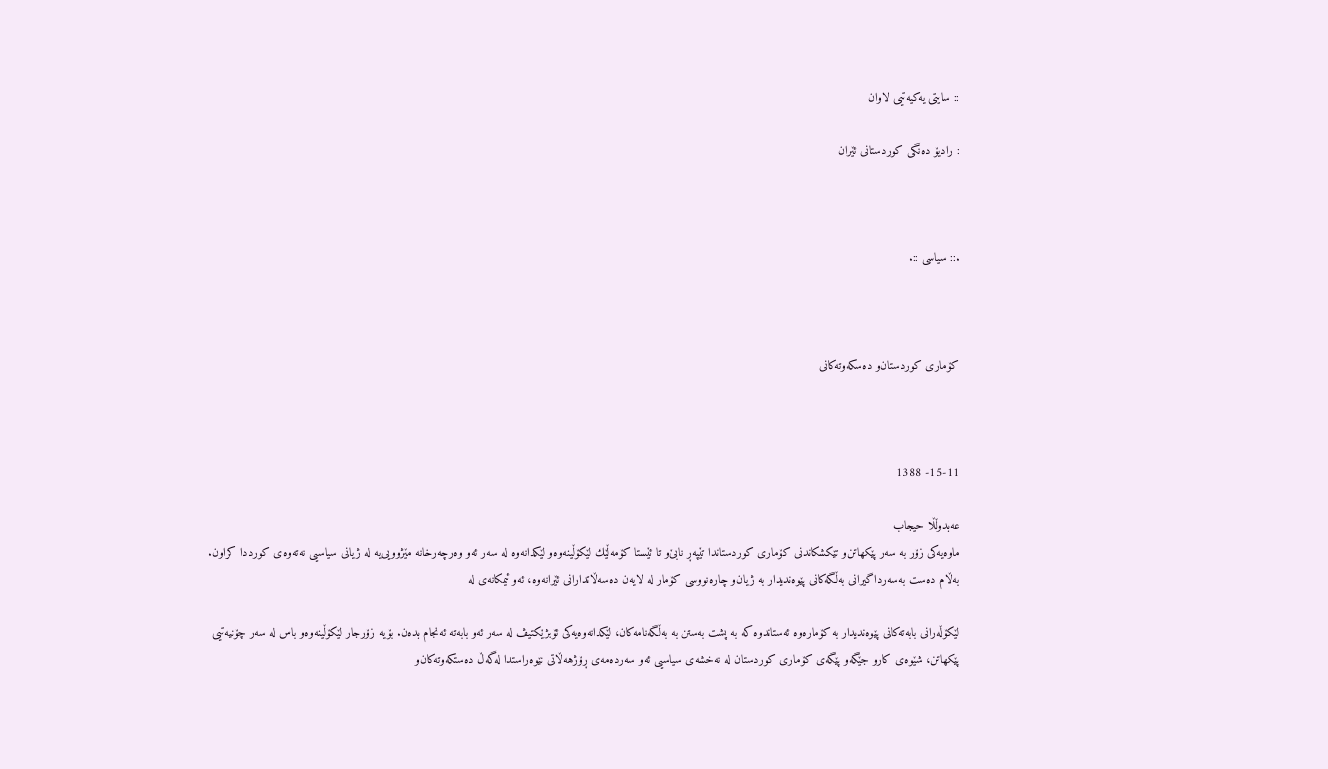:: سایتی یه‌کیه‌تیی لاوان

: رادیۆ ده‌نگی كوردستانی‌ ئێران



.:: سیاسی ::.



كۆماری كوردستان‌و ده‌سكه‌وته‌كانی



15-11- 1388

عه‌بدوڵڵا حیجاب
ماوه‌یه‌كی زۆر به‌ سه‌ر پێكهاتن‌و تێكشكاندنی كۆماری كوردستاندا تێپه‌ڕ نابێ‌و تا ئێستا كۆمه‌ڵێك لێكۆڵینه‌وه‌‌و لێكدانه‌وه‌ له‌ سه‌ر ئه‌و وه‌رچه‌رخانه‌ مێژوویی‌یه‌ له‌ ژیانی سیاسیی‌ نه‌ته‌وه‌ی كورددا كراون. به‌ڵام ده‌ست به‌سه‌رداگیرانی به‌ڵگه‌كانی پێوه‌ندیدار به‌ ژیان‌و چاره‌نووسی كۆمار له‌ لایه‌ن ده‌سه‌ڵاتدارانی ئێرانه‌وه‌، ئه‌و ئیمكانه‌ی له‌

لێكۆڵه‌رانی بابه‌ته‌كانی پێوه‌ندیدار به‌ كۆماره‌وه‌ ئه‌ستاندوه‌ كه‌ به‌ پشت به‌ستن به‌ به‌ڵگه‌نامه‌كان‌، لێكدانه‌وه‌یه‌كی ئۆبژێكتیڤ له‌ سه‌ر ئه‌و بابه‌ته‌ ئه‌نجام بده‌ن. بۆیه‌ زۆرجار لێكۆڵینه‌وه‌‌و باس له‌ سه‌ر چۆنیه‌تیی‌ پێكهاتن، شێوه‌ی كار‌و جێگه‌‌و پێگه‌ی كۆماری كوردستان له‌ نه‌خشه‌ی‌ سیاسیی‌ ئه‌و سه‌رده‌مه‌ی ڕۆژهه‌ڵاتی نێوه‌راستدا له‌گه‌ڵ ده‌ستكه‌وته‌كان‌و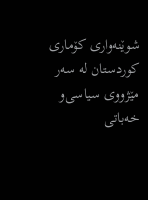شوێنه‌واری كۆماری كوردستان له‌ سه‌ر مێژووی سیاسی‌و خه‌باتی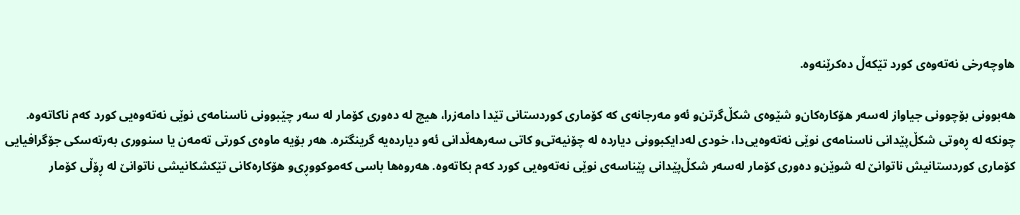هاوچه‌رخی نه‌ته‌وه‌ی كورد تێكه‌ڵ ده‌كرێنه‌وه‌.

هه‌بوونی بۆچوونی جیاواز له‌سه‌ر هۆكاره‌كان‌و شێوه‌ی شكڵ‌گرتن‌و ئه‌و مه‌رجانه‌ی كه‌ كۆماری كوردستانی تێدا دامه‌زرا، هیچ له‌ ده‌وری كۆمار له‌ سه‌ر چێبوونی ناسنامه‌ی نوێی نه‌ته‌وه‌یی كورد كه‌م ناكاته‌وه‌. چونكه‌ له‌ ڕه‌وتی شكڵ‌پێدانی ناسنامه‌ی نوێی نه‌ته‌وه‌یی‌دا، خودی له‌دایكبوونی دیارده‌ له‌ چۆنیه‌تی‌و كاتی سه‌رهه‌ڵدانی ئه‌و دیارده‌یه‌ گرینگتره‌. هه‌ر بۆیه‌ ماوه‌ی كورتی ته‌مه‌ن یا سنووری به‌رته‌سكی جۆگرافیایی كۆماری كوردستانیش ناتوانێ له‌ شوێن‌و ده‌وری كۆمار له‌سه‌ر شكڵ‌پێدانی پێناسه‌ی نوێی نه‌ته‌وه‌یی كورد كه‌م بكاته‌وه‌. هه‌روه‌ها باسی كه‌موكووڕی‌و هۆكاره‌كانی تێكشكانیشی ناتوانێ‌ له‌ ڕۆڵی كۆمار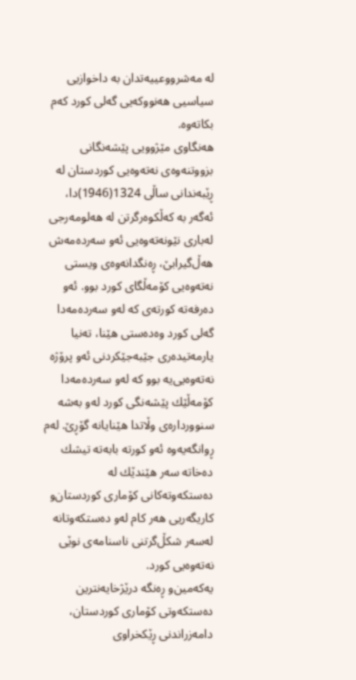له‌ مه‌شرووعییه‌تدان به‌ داخوازیی‌ سیاسیی‌ هه‌نووكه‌یی گه‌لی كورد كه‌م بكاته‌وه‌.
هه‌نگاوی مێژوویی پێشه‌نگانی بزووتنه‌وه‌ی نه‌ته‌وه‌یی كوردستان له‌ ڕێبه‌ندانی‌ ساڵی 1324(1946)دا، ئه‌گه‌ر به‌ كه‌ڵكوه‌رگرتن له‌ هه‌لومه‌رجی له‌باری نێونه‌ته‌وه‌یی ئه‌و سه‌رده‌مه‌ش هه‌ڵ‌گیرابێ‌، ڕه‌نگدانه‌وه‌ی ویستی نه‌ته‌وه‌یی كۆمه‌ڵگای كورد بوو. ئه‌و ده‌رفه‌ته‌ كورته‌ی كه‌ له‌و سه‌رده‌مه‌دا گه‌لی كورد وه‌ده‌ستی هێنا، ته‌نیا یارمه‌تیده‌ری جێبه‌جێكردنی ئه‌و پرۆژه‌ نه‌ته‌وه‌یی‌یه‌ بوو كه‌ له‌و سه‌رده‌مه‌دا كۆمه‌ڵێك پێشه‌نگی كورد له‌و به‌شه‌ سنوورداره‌ی وڵاتدا هێنایانه‌ گۆڕێ‌. له‌م ڕوانگه‌یه‌وه‌ ئه‌و كورته‌ بابه‌ته‌ تیشك ده‌خاته‌ سه‌ر هێندێك له‌ ده‌ستكه‌وته‌كانی كۆماری كوردستان‌و كاریگه‌ریی هه‌ر كام له‌و ده‌ستكه‌وتانه‌ له‌سه‌ر شكڵ‌گرتنی ناسنامه‌ی نوێی نه‌ته‌وه‌یی كورد.
یه‌كه‌مین‌و ڕه‌نگه‌ درێژخایه‌نترین ده‌ستكه‌وتی كۆماری كوردستان، دامه‌زراندنی ڕێكخراوی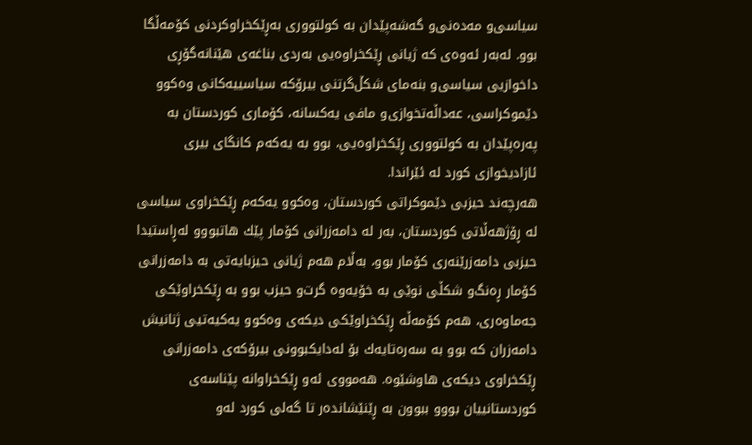سیاسی‌و مه‌ده‌نی‌و گه‌شه‌پێدان به‌ كولتووری به‌ڕێكخراوكردنی كۆمه‌ڵگا بوو. له‌به‌ر ئه‌وه‌ی كه‌ ژیانی ڕێكخراوه‌یی به‌ردی بناغه‌ی هێنانه‌گۆڕی داخوازیی‌ سیاسی‌و بنه‌مای شكڵ‌گرتنی بیرۆكه‌ سیاسییه‌كانی وه‌كوو دێموكراسی، عه‌داڵه‌تخوازی‌و مافی یه‌كسانه‌، كۆماری كوردستان به‌ په‌ره‌پێدان به‌ كولتووری ڕێكخراوه‌یی، بوو به‌ یه‌كه‌م كانگای بیری ئازادیخوازی كورد له‌ ئێراندا.
هه‌رچه‌ند حیزبی دێموكراتی كوردستان، وه‌كوو یه‌كه‌م ڕێكخراوی سیاسی له‌ ڕۆژهه‌ڵاتی كوردستان، به‌ر له‌ دامه‌زرانی كۆمار پێك هاتبوو‌و له‌ڕاستیدا حیزبی دامه‌زرێنه‌ری كۆمار بوو، به‌ڵام هه‌م ژیانی حیزبایه‌تی به‌ دامه‌زرانی كۆمار ڕه‌نگ‌و شكڵی نوێی به‌ خۆیه‌وه‌ گرت‌و حیزب بوو به‌ ڕێكخراوێكی جه‌ماوه‌ری، هه‌م كۆمه‌ڵه‌ ڕێكخراوێكی دیكه‌ی وه‌كوو یه‌كیه‌تیی‌ ژنانیش دامه‌زران كه‌ بوو به‌ سه‌ره‌تایه‌ك بۆ له‌دایكبوونی بیرۆكه‌ی دامه‌زرانی ڕێكخراوی دیكه‌ی هاوشێوه‌. هه‌مووی ئه‌و ڕێكخراوانه‌ پێناسه‌ی كوردستانییان بوو‌و ببوون به‌ ڕێنێشانده‌ر تا گه‌لی كورد له‌و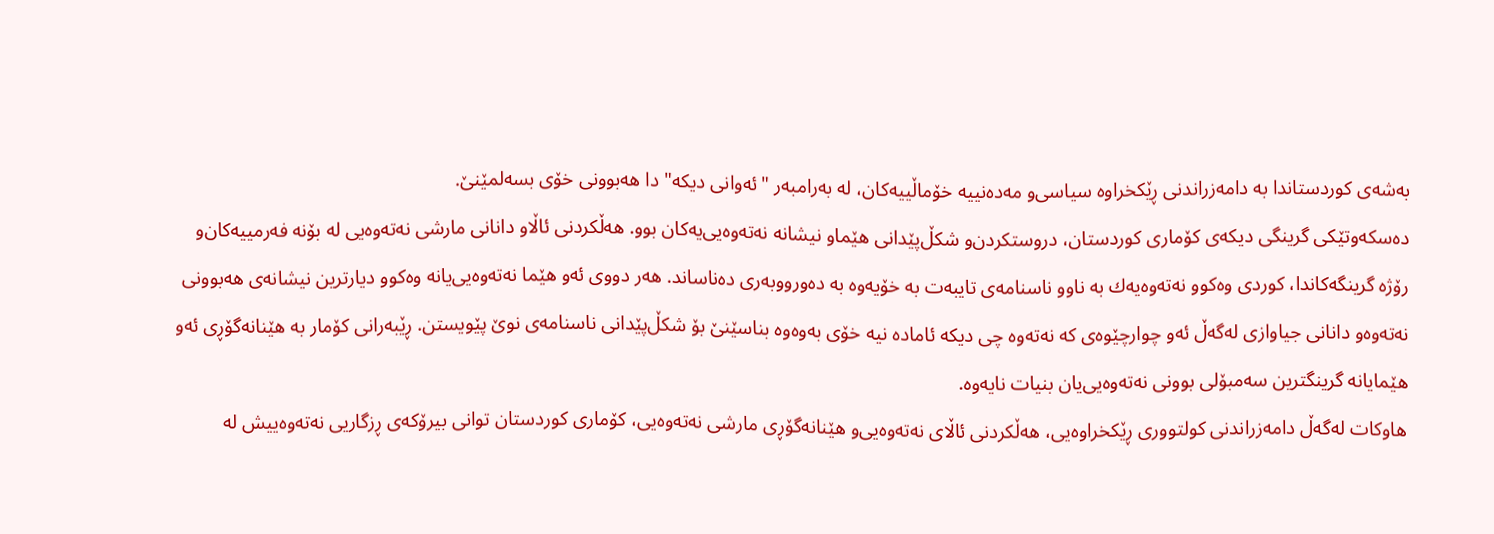به‌شه‌ی كوردستاندا به‌ دامه‌زراندنی ڕێكخراوه‌ سیاسی‌و مه‌ده‌نییه‌ خۆماڵییه‌كان، له‌ به‌رامبه‌ر "ئه‌وانی دیكه‌"دا هه‌بوونی خۆی بسه‌لمێنێ‌.
ده‌سكه‌وتێكی گرینگی دیكه‌ی كۆماری كوردستان، دروستكردن‌و شكڵ‌پێدانی هێما‌و نیشانه‌ نه‌ته‌وه‌یی‌یه‌كان بوو. هه‌ڵكردنی‌ ئاڵا‌و دانانی مارشی نه‌ته‌وه‌یی له‌ بۆنه‌ فه‌رمییه‌كان‌و رۆژه‌ گرینگه‌كاندا، كوردی وه‌كوو نه‌ته‌وه‌یه‌ك به‌ ناو‌و ناسنامه‌ی تایبه‌ت به‌ خۆیه‌وه‌ به‌ ده‌ورووبه‌ری ده‌ناساند. هه‌ر دووی ئه‌و هێما نه‌ته‌وه‌یی‌یانه‌ وه‌كوو دیارترین نیشانه‌ی هه‌بوونی نه‌ته‌وه‌‌و دانانی جیاوازی له‌گه‌ڵ ئه‌و چوارچێوه‌ی كه‌ نه‌ته‌وه‌ چی دیكه‌ ئاماده‌ نیه‌ خۆی به‌وه‌وه‌ بناسێنێ بۆ شكڵ‌پێدانی ناسنامه‌ی نوێ پێویستن. ڕێبه‌رانی كۆمار به‌ هێنانه‌گۆڕی ئه‌و هێمایانه‌ گرینگترین سه‌مبۆلی بوونی نه‌ته‌وه‌یی‌یان بنیات نایه‌وه‌.
هاوكات له‌گه‌ڵ دامه‌زراندنی كولتووری ڕێكخراوه‌یی، هه‌ڵكردنی‌ ئاڵای نه‌ته‌وه‌یی‌و هێنانه‌گۆڕی‌ مارشی نه‌ته‌وه‌یی، كۆماری كوردستان توانی‌ بیرۆكه‌ی ڕزگاریی‌ نه‌ته‌وه‌ییش له‌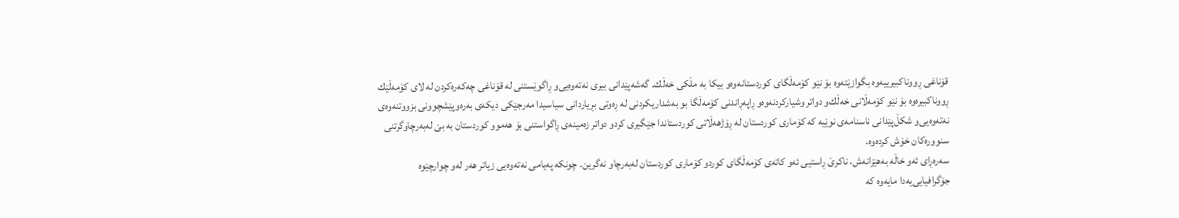قۆناغی ڕووناكبیرییه‌وه‌ بگوازێته‌وه‌ بۆ نێو كۆمه‌ڵگای كوردستانه‌وه‌‌و بیكا به‌ مڵكی خه‌ڵك. گه‌شه‌پێدانی بیری نه‌ته‌وه‌یی‌و ڕاگوێستنی له‌ قۆناغی چه‌كه‌ره‌كردن له‌ لای كۆمه‌ڵێك ڕووناكبیره‌وه‌ بۆ نێو كۆمه‌ڵانی خه‌ڵك‌و دواتر وشیاركردنه‌وه‌‌و ڕاپه‌ڕاندنی كۆمه‌ڵگا بو به‌شداریكردنی له‌ ڕه‌وتی بڕیاردانی سیاسیدا مه‌رجێكی دیكه‌ی به‌ره‌وپێشچوونی بزووتنه‌وه‌ی نه‌ته‌وه‌یی‌و شكڵ‌پێدانی ناسنامه‌ی نوێیه‌ كه‌ كۆماری كوردستان له‌ ڕۆژهه‌ڵاتی كوردستاندا جێگیری كرد‌و دواتر زه‌مینه‌ی ڕاگواستنی بۆ هه‌موو كوردستان به‌ بێ‌ له‌به‌رچاوگرتنی سنووره‌كان خۆش كرده‌وه‌.
سه‌ره‌ڕای ئه‌و خاڵه‌ به‌هێزانه‌ش، ناكرێ‌ ڕاستیی‌ ئه‌و كاته‌ی كۆمه‌ڵگای كورد‌و كۆماری كوردستان له‌به‌رچاو نه‌گرین. چونكه‌ په‌یامی نه‌ته‌وه‌یی زیاتر هه‌ر له‌و چوارچێوه‌ جۆگرافیایی‌یه‌دا مایه‌وه‌ كه‌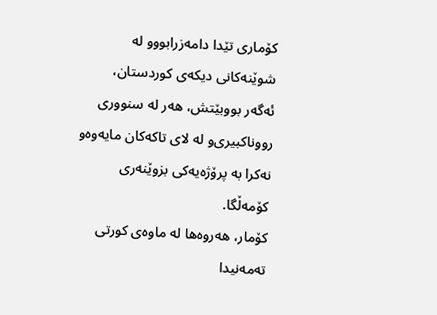كۆماری تێدا دامه‌زرابوو‌و له‌ شوێنه‌كانی دیكه‌ی كوردستان، ئه‌گه‌ر بووبێتش، هه‌ر له‌ سنووری رووناكبیری‌و له‌ لای تاكه‌كان مایه‌وه‌‌و نه‌كرا به‌ پرۆژه‌یه‌كی بزوێنه‌ری كۆمه‌ڵگا.
كۆمار، هه‌روه‌ها له‌ ماوه‌ی كورتی ته‌مه‌نیدا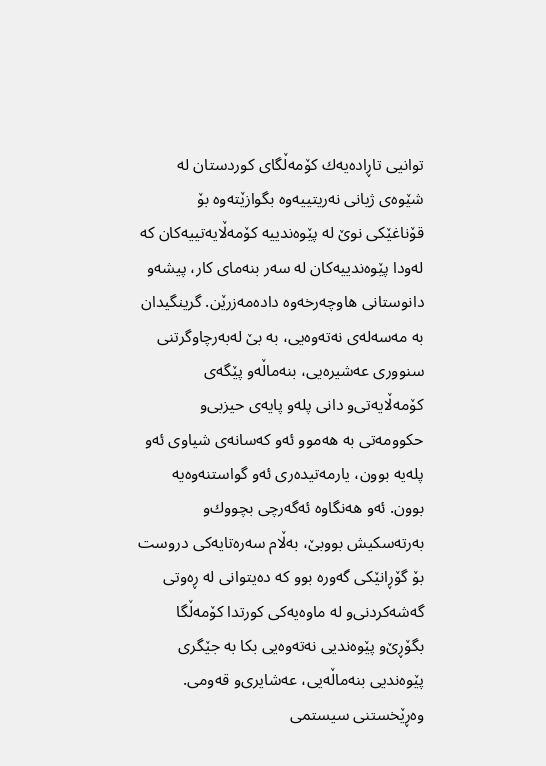توانیی‌ تاڕاده‌یه‌ك كۆمه‌ڵگای كوردستان له‌ شێوه‌ی ژیانی نه‌ریتییه‌وه‌ بگوازێته‌وه‌ بۆ قۆناغێكی نوێ له‌ پێوه‌ندییه‌ كۆمه‌ڵایه‌تییه‌كان كه‌ له‌ودا پێوه‌ندییه‌كان له‌ سه‌ر بنه‌مای كار، پیشه‌‌و دانوستانی هاوچه‌رخه‌وه‌ داده‌مه‌زرێن. گرینگیدان به‌ مه‌سه‌له‌ی نه‌ته‌وه‌یی، به‌ بێ‌ له‌به‌رچاوگرتنی سنووری عه‌شیره‌یی‌، بنه‌ماڵه‌‌و پێگه‌ی كۆمه‌ڵایه‌تی‌و دانی پله‌‌و پایه‌ی حیزبی‌و حكوومه‌تی به‌ هه‌موو ئه‌و كه‌سانه‌ی شیاوی ئه‌و پله‌یه‌ بوون، یارمه‌تیده‌ری ئه‌و گواستنه‌وه‌یه‌ بوون. ئه‌و هه‌نگاوه‌ ئه‌گه‌رچی بچووك‌و به‌رته‌سكیش بووبێ‌، به‌ڵام سه‌ره‌تایه‌كی دروست بۆ گۆڕانێكی گه‌وره‌ بوو كه‌ ده‌یتوانی له‌ ڕه‌وتی گه‌شه‌كردنی‌‌و له‌ ماوه‌یه‌كی كورتدا كۆمه‌ڵگا بگۆڕێ‌و پێوه‌ندیی‌ نه‌ته‌وه‌یی بكا به‌ جێگری پێوه‌ندیی‌ بنه‌ماڵه‌یی‌، عه‌شایری‌و قه‌ومی.
وه‌ڕێخستنی سیستمی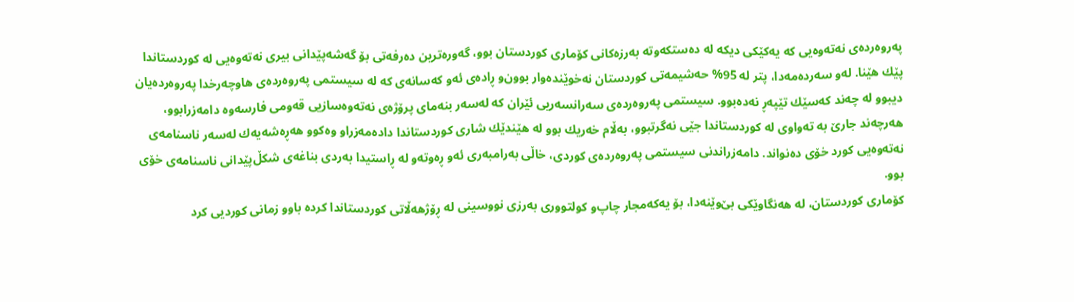په‌روه‌رده‌ی نه‌ته‌وه‌یی كه‌ یه‌كێكی دیكه‌ له‌ ده‌ستكه‌وته‌ به‌رزه‌كانی كۆماری كوردستان بوو، گه‌وره‌ترین ده‌رفه‌تی بۆ گه‌شه‌پێدانی بیری نه‌ته‌وه‌یی له‌ كوردستاندا پێك هێنا. له‌و سه‌رده‌مه‌دا، پتر له‌ 95% حه‌شیمه‌تی كوردستان نه‌خوێنده‌وار بوون‌و ڕاده‌ی ئه‌و كه‌سانه‌ی كه‌ له‌ سیستمی په‌روه‌رده‌ی هاوچه‌رخدا په‌روه‌رده‌یان دیبوو له‌ چه‌ند كه‌سێك تێپه‌ڕ نه‌ده‌بوو. سیستمی په‌روه‌رده‌ی سه‌رانسه‌ریی‌ ئێران كه‌ له‌سه‌ر بنه‌مای پرۆژه‌ی نه‌ته‌وه‌سازیی‌ قه‌ومی فارسه‌وه‌ دامه‌زرابوو، هه‌رچه‌ند جارێ به‌ ته‌واوی له‌ كوردستاندا جێی نه‌گرتبوو، به‌ڵام خه‌ریك بوو له‌ هێندێك شاری كوردستاندا داده‌مه‌زرا‌و وه‌كوو هه‌ڕه‌شه‌یه‌ك له‌سه‌ر ناسنامه‌ی نه‌ته‌وه‌یی كورد خۆی ده‌نواند. دامه‌زراندنی سیستمی په‌روه‌رده‌ی كوردی، خاڵی به‌رامبه‌ری ئه‌و ڕه‌وته‌‌و له‌ ڕاستیدا به‌ردی بناغه‌ی شكڵ‌پێدانی ناسنامه‌ی خۆی بوو.
كۆماری كوردستان، له‌ هه‌نگاوێكی بێ‌وێنه‌دا، بۆ یه‌كه‌مجار چاپ‌و كولتووری به‌رزی نووسینی له‌ ڕۆژهه‌ڵاتی كوردستاندا كرده‌ باو‌و زمانی كوردیی‌ كرد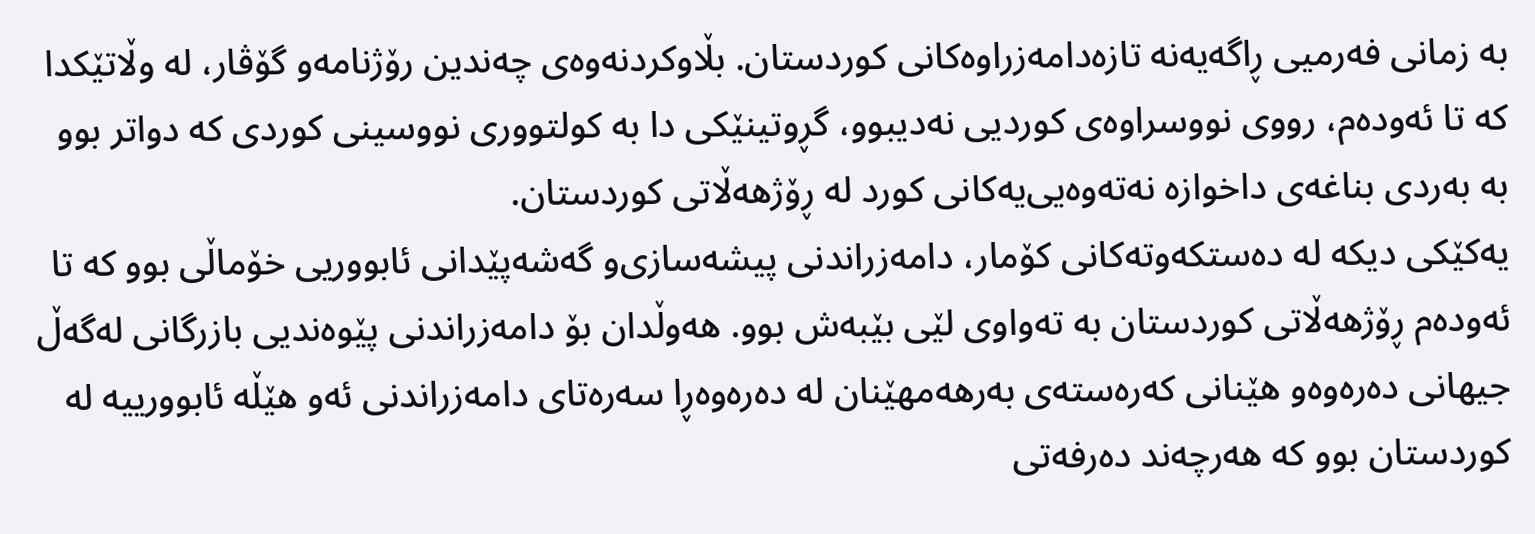به‌ زمانی فه‌رمیی‌ ڕاگه‌یه‌نه‌ تازه‌دامه‌زراوه‌كانی كوردستان. بڵاوكردنه‌وه‌ی چه‌ندین رۆژنامه‌‌و گۆڤار، له‌ وڵاتێكدا كه‌ تا ئه‌وده‌م، رووی نووسراوه‌ی كوردیی‌ نه‌دیبوو، گڕوتینێكی دا به‌ كولتووری نووسینی كوردی كه‌ دواتر بوو به‌ به‌ردی بناغه‌ی داخوازه‌ نه‌ته‌وه‌یی‌یه‌كانی كورد له‌ ڕۆژهه‌ڵاتی كوردستان.
یه‌كێكی دیكه‌ له‌ ده‌ستكه‌وته‌كانی كۆمار، دامه‌زراندنی پیشه‌سازی‌و گه‌شه‌پێدانی ئابووریی‌ خۆماڵی بوو كه‌ تا ئه‌وده‌م ڕۆژهه‌ڵاتی كوردستان به‌ ته‌واوی لێی بێبه‌ش بوو. هه‌وڵدان بۆ دامه‌زراندنی پێوه‌ندیی‌ بازرگانی له‌گه‌ڵ جیهانی ده‌ره‌وه‌‌و هێنانی كه‌ره‌سته‌ی به‌رهه‌مهێنان له‌ ده‌ره‌وه‌ڕا سه‌ره‌تای دامه‌زراندنی ئه‌و هێڵه‌ ئابوورییه‌ له‌ كوردستان بوو كه‌ هه‌رچه‌ند ده‌رفه‌تی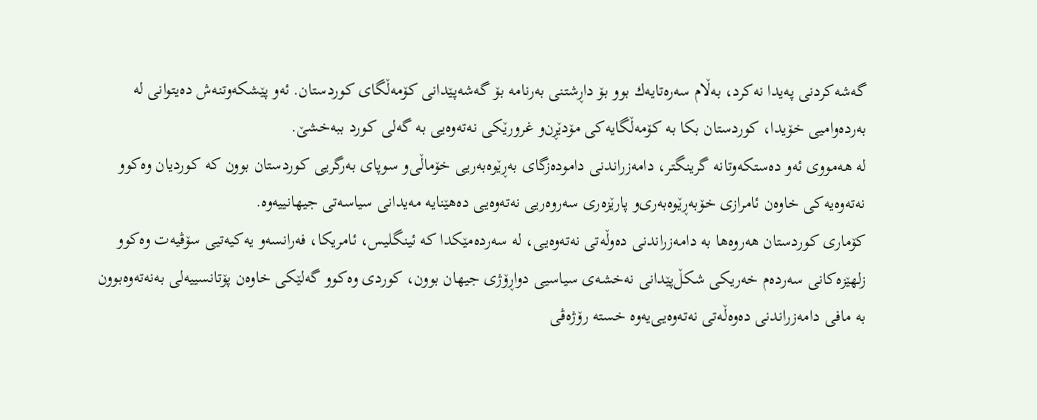گه‌شه‌كردنی په‌یدا نه‌كرد، به‌ڵام سه‌ره‌تایه‌ك بوو بۆ داڕشتنی به‌رنامه‌ بۆ گه‌شه‌پێدانی كۆمه‌ڵگای كوردستان. ئه‌و پێشكه‌وتنه‌ش ده‌یتوانی له‌ به‌رده‌وامیی‌ خۆیدا، كوردستان بكا به‌ كۆمه‌ڵگایه‌كی مۆدێڕن‌و غرورێكی نه‌ته‌وه‌یی به‌ گه‌لی كورد ببه‌خشێ‌.
له‌ هه‌مووی ئه‌و ده‌ستكه‌وتانه‌ گرینگتر، دامه‌زراندنی داموده‌زگای به‌ڕێوه‌به‌ریی‌ خۆماڵی‌و سوپای به‌رگریی‌ كوردستان بوون كه‌ كوردیان وه‌كوو نه‌ته‌وه‌یه‌كی خاوه‌ن ئامرازی خۆبه‌ڕێوه‌به‌ری‌و پارێزه‌ری‌ سه‌روه‌ریی‌ نه‌ته‌وه‌یی ده‌هێنایه‌ مه‌یدانی سیاسه‌تی جیهانییه‌وه‌.
كۆماری كوردستان هه‌روه‌ها به‌ دامه‌زراندنی ده‌وڵه‌تی نه‌ته‌وه‌یی، له‌ سه‌رده‌مێكدا كه‌ ئینگلیس، ئامریكا، فه‌رانسه‌‌و یه‌كیه‌تیی‌ سۆڤیه‌ت وه‌كوو زلهێزه‌كانی سه‌رده‌م خه‌ریكی شكڵ‌پێدانی نه‌خشه‌ی‌ سیاسیی‌ دواڕۆژی جیهان بوون، كوردی وه‌كوو گه‌لێكی خاوه‌ن پۆتانسییه‌لی به‌نه‌ته‌وه‌بوون به‌ مافی دامه‌زراندنی ده‌وه‌ڵه‌تی نه‌ته‌وه‌یی‌یه‌وه‌ خسته‌ رۆژه‌ڤی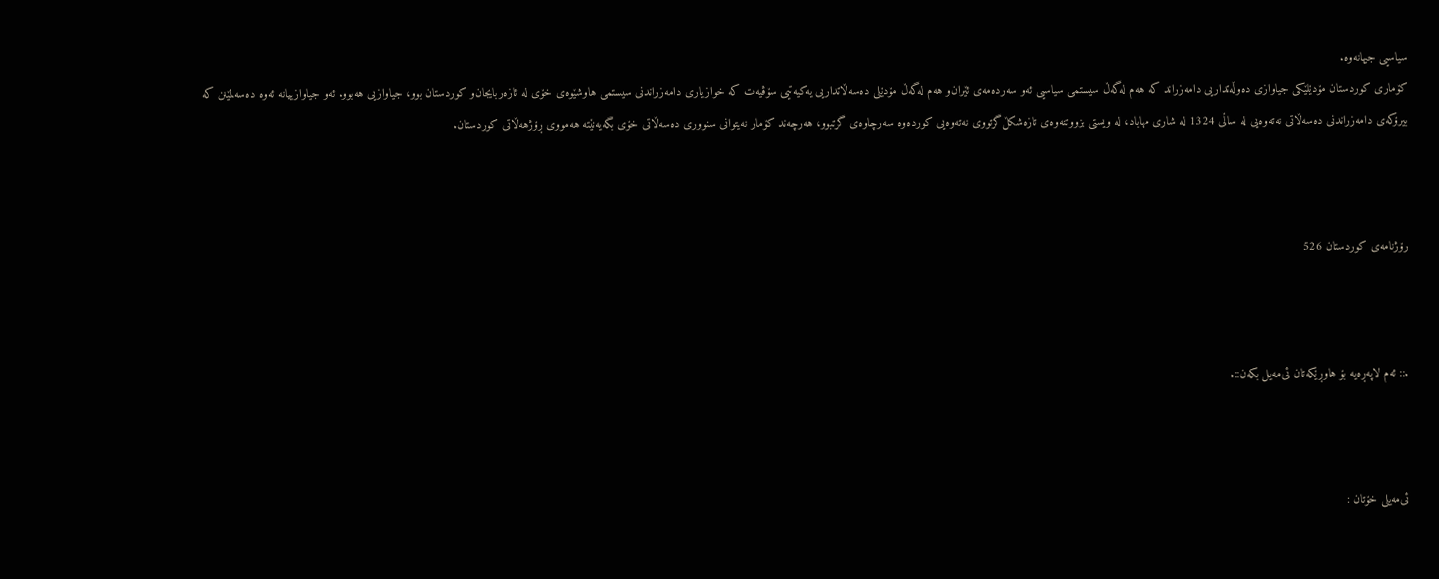سیاسیی‌ جیهانه‌وه‌.
كۆماری كوردستان مۆدێلێكی جیاوازی ده‌وڵه‌تداریی‌ دامه‌زراند كه‌ هه‌م له‌گه‌ڵ سیستمی سیاسیی‌ ئه‌و سه‌رده‌مه‌ی ئێران‌و هه‌م له‌گه‌ڵ مۆدێلی ده‌سه‌ڵاتداریی‌ یه‌كیه‌تیی‌ سۆڤیه‌ت كه‌ خوازیاری دامه‌زراندنی سیستمی هاوشێوه‌ی خۆی له‌ ئازه‌ربایجان‌و كوردستان بوو، جیاوازیی‌ هه‌بوو. ئه‌و جیاوازییانه‌ ئه‌وه‌ ده‌سه‌لمێنن كه‌ بیرۆكه‌ی دامه‌زراندنی ده‌سه‌ڵاتی نه‌ته‌وه‌یی له‌ ساڵی 1324 له‌ شاری مهاباد، له‌ ویستی بزووتنه‌وه‌ی تازه‌شكڵ‌گرتووی نه‌ته‌وه‌یی كورده‌وه‌ سه‌رچاوه‌ی گرتبوو، هه‌رچه‌ند كۆمار نه‌یتوانی سنووری ده‌سه‌ڵاتی خۆی بگه‌یه‌نێته‌ هه‌مووی ڕۆژهه‌ڵاتی كوردستان.



رۆژنامه‌ی‌ كوردستان 526



.:: ئه‌م لاپه‌ڕه‌یه بۆ هاوڕێکه‌تان ئی‌مه‌یل بکه‌ن::.



ئی‌مه‌یلی خۆتان :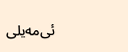ئی‌مه‌یلی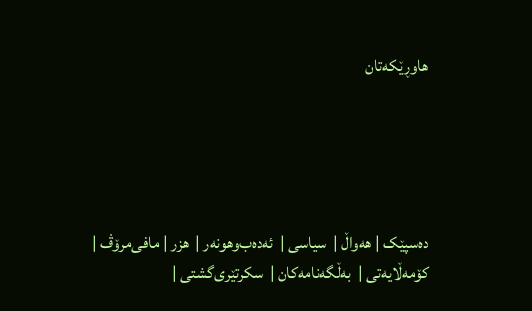هاوڕێکه‌تان





ده‌سپێک | هه‌واڵ |  سیاسی |  ئه‌ده‌ب‌وهونه‌ر |  هزر | مافی‌مرۆڤ |  کۆمه‌ڵایه‌تی |  به‌ڵگه‌نامه‌کان |  سکرتێری‌گشتی |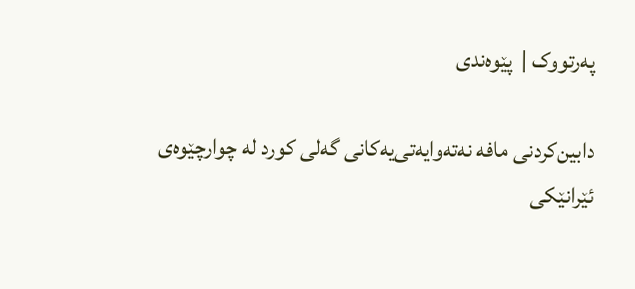په‌رتووک |  پێوه‌ندی

دابین‌كردنی‌ مافه‌ نه‌ته‌وایه‌تی‌یه‌کانی گه‌لی‌ كورد له‌ چوارچێوه‌ی ئێرانێکی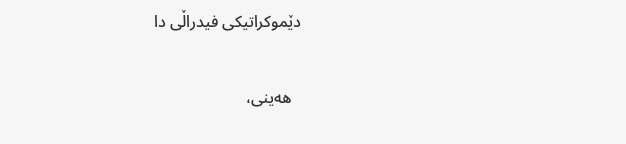دێموكراتیكی‌ فیدراڵی‌ دا

  هه‌ینی،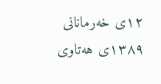۱۲‌ی خه‌رمانانی ۱۳۸۹ی هه‌تاوی